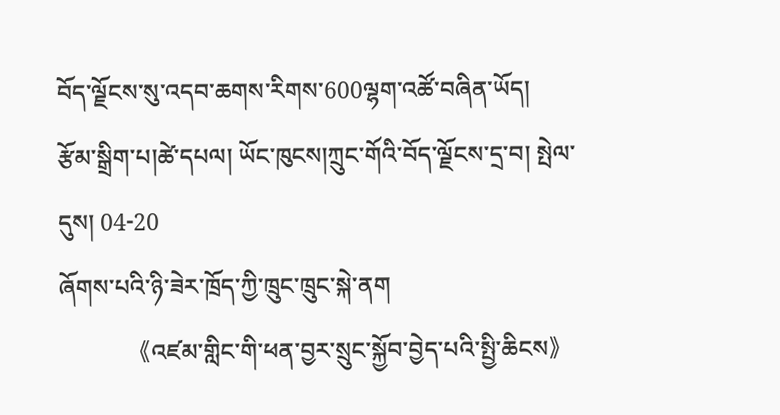བོད་ལྗོངས་སུ་འདབ་ཆགས་རིགས་600ལྷག་འཚོ་བཞིན་ཡོད།
རྩོམ་སྒྲིག་པ།ཚེ་དཔལ། ཡོང་ཁུངས།ཀྲུང་གོའི་བོད་ལྗོངས་དྲ་བ། སྤེལ་དུས། 04-20
ཞོགས་པའི་ཉི་ཟེར་ཁྲོད་ཀྱི་ཁྲུང་ཁྲུང་སྐེ་ནག
          《འཛམ་གླིང་གི་ཕན་བྱར་སྲུང་སྐྱོབ་བྱེད་པའི་སྤྱི་ཆིངས》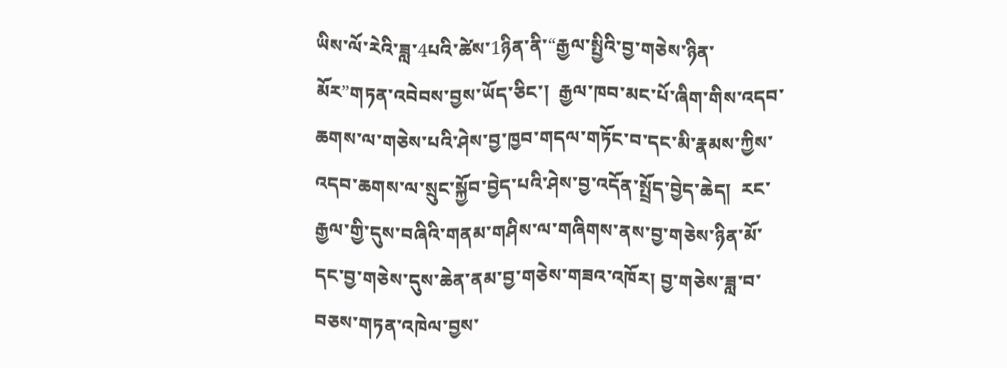ཡིས་ལོ་རེའི་ཟླ་4པའི་ཚེས་1ཉིན་ནི་“རྒྱལ་སྤྱིའི་བྱ་གཅེས་ཉིན་མོར”གཏན་འབེབས་བྱས་ཡོད་ཅིང་།  རྒྱལ་ཁབ་མང་པོ་ཞིག་གིས་འདབ་ཆགས་ལ་གཅེས་པའི་ཤེས་བྱ་ཁྱབ་གདལ་གཏོང་བ་དང་མི་རྣམས་ཀྱིས་འདབ་ཆགས་ལ་སྲུང་སྐྱོབ་བྱེད་པའི་ཤེས་བྱ་འདོན་སྤྲོད་བྱེད་ཆེད།  རང་རྒྱལ་གྱི་དུས་བཞིའི་གནམ་གཤིས་ལ་གཞིགས་ནས་བྱ་གཅེས་ཉིན་མོ་དང་བྱ་གཅེས་དུས་ཆེན་ནམ་བྱ་གཅེས་གཟའ་འཁོར། བྱ་གཅེས་ཟླ་བ་བཅས་གཏན་འཁེལ་བྱས་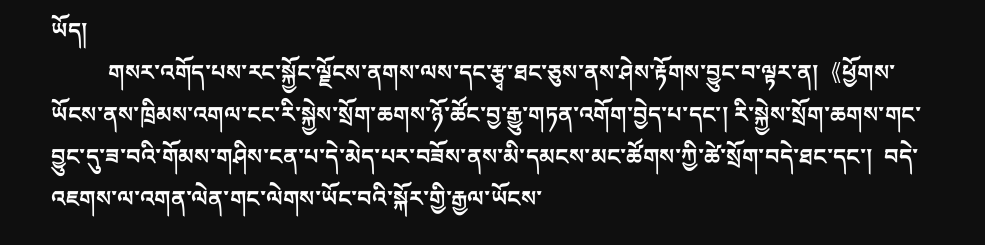ཡོད།
          གསར་འགོད་པས་རང་སྐྱོང་ལྗོངས་ནགས་ལས་དང་རྩྭ་ཐང་ཅུས་ནས་ཤེས་རྟོགས་བྱུང་བ་ལྟར་ན།  《ཕྱོགས་ཡོངས་ནས་ཁྲིམས་འགལ་ངང་རི་སྐྱེས་སྲོག་ཆགས་ཉོ་ཚོང་བྱ་རྒྱུ་གཏན་འགོག་བྱེད་པ་དང་། རི་སྐྱེས་སྲོག་ཆགས་གང་བྱུང་དུ་ཟ་བའི་གོམས་གཤིས་ངན་པ་དེ་མེད་པར་བཟོས་ནས་མི་དམངས་མང་ཚོགས་ཀྱི་ཚེ་སྲོག་བདེ་ཐང་དང་།  བདེ་འཇགས་ལ་འགན་ལེན་གང་ལེགས་ཡོང་བའི་སྐོར་གྱི་རྒྱལ་ཡོངས་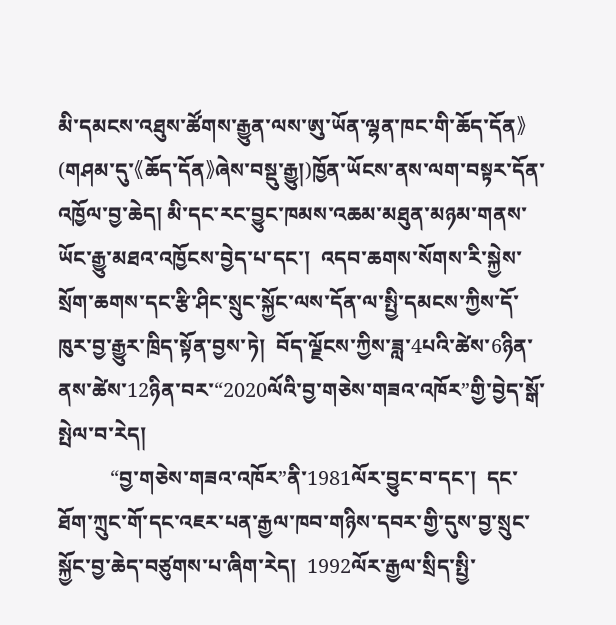མི་དམངས་འཐུས་ཚོགས་རྒྱུན་ལས་ཨུ་ཡོན་ལྷན་ཁང་གི་ཆོད་དོན》(གཤམ་དུ་《ཆོད་དོན》ཞེས་བསྡུ་རྒྱུ།)ཁྱོན་ཡོངས་ནས་ལག་བསྟར་དོན་འཁྱོལ་བྱ་ཆེད། མི་དང་རང་བྱུང་ཁམས་འཆམ་མཐུན་མཉམ་གནས་ཡོང་རྒྱུ་མཐའ་འཁྱོངས་བྱེད་པ་དང་།  འདབ་ཆགས་སོགས་རི་སྐྱེས་སྲོག་ཆགས་དང་རྩི་ཤིང་སྲུང་སྐྱོང་ལས་དོན་ལ་སྤྱི་དམངས་ཀྱིས་དོ་ཁུར་བྱ་རྒྱུར་ཁྲིད་སྟོན་བྱས་ཏེ།  བོད་ལྗོངས་ཀྱིས་ཟླ་4པའི་ཚེས་6ཉིན་ནས་ཚེས་12ཉིན་བར་“2020ལོའི་བྱ་གཅེས་གཟའ་འཁོར”གྱི་བྱེད་སྒོ་སྤེལ་བ་རེད།
          “བྱ་གཅེས་གཟའ་འཁོར”ནི་1981ལོར་བྱུང་བ་དང་།  དང་ཐོག་ཀྲུང་གོ་དང་འཇར་པན་རྒྱལ་ཁབ་གཉིས་དབར་གྱི་དུས་བྱ་སྲུང་སྐྱོང་བྱ་ཆེད་བཙུགས་པ་ཞིག་རེད།  1992ལོར་རྒྱལ་སྲིད་སྤྱི་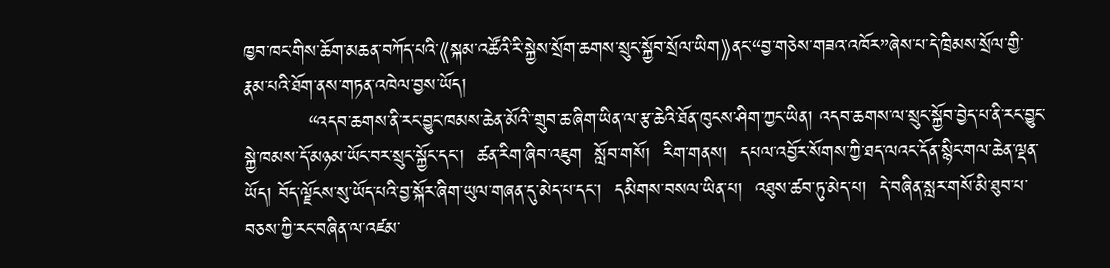ཁྱབ་ཁང་གིས་ཆོག་མཆན་བཀོད་པའི་《སྐམ་འཚོའི་རི་སྐྱེས་སྲོག་ཆགས་སྲུང་སྐྱོབ་སྲོལ་ཡིག》ནང་“བྱ་གཅེས་གཟའ་འཁོར”ཞེས་པ་དེ་ཁྲིམས་སྲོལ་གྱི་རྣམ་པའི་ཐོག་ནས་གཏན་འཁེལ་བྱས་ཡོད།
          “འདབ་ཆགས་ནི་རང་བྱུང་ཁམས་ཆེན་མོའི་་གྲུབ་ཆ་ཞིག་ཡིན་ལ་རྩ་ཆེའི་ཐོན་ཁུངས་ཤིག་ཀྱང་ཡིན། འདབ་ཆགས་ལ་སྲུང་སྐྱོབ་བྱེད་པ་ནི་རང་བྱུང་སྐྱེ་ཁམས་དོ་མཉམ་ཡོང་བར་སྲུང་སྐྱོང་དང་།  ཚན་རིག་ཞིབ་འཇུག  སློབ་གསོ།  རིག་གནས།  དཔལ་འབྱོར་སོགས་ཀྱི་ཐད་ལའང་དོན་སྙིང་གལ་ཆེན་ལྡན་ཡོད། བོད་ལྗོངས་སུ་ཡོད་པའི་བྱ་སྐོར་ཞིག་ཡུལ་གཞན་དུ་མེད་པ་དང་།  དམིགས་བསལ་ཡིན་པ།  འཐུས་ཚབ་ཏུ་མེད་པ།  དེ་བཞིན་སླར་གསོ་མི་ཐུབ་པ་བཅས་ཀྱི་རང་བཞིན་ལ་འཛམ་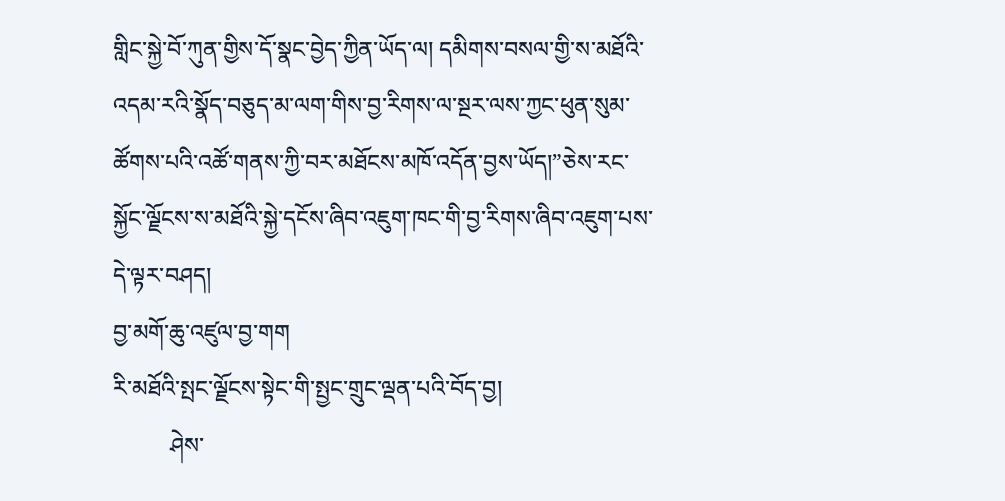གླིང་སྐྱེ་བོ་ཀུན་གྱིས་དོ་སྣང་བྱེད་ཀྱིན་ཡོད་ལ། དམིགས་བསལ་གྱི་ས་མཐོའི་འདམ་རའི་སྣོད་བཅུད་མ་ལག་གིས་བྱ་རིགས་ལ་སྔར་ལས་ཀྱང་ཕུན་སུམ་ཚོགས་པའི་འཚོ་གནས་ཀྱི་བར་མཐོངས་མཁོ་འདོན་བྱས་ཡོད།”ཅེས་རང་སྐྱོང་ལྗོངས་ས་མཐོའི་སྐྱེ་དངོས་ཞིབ་འཇུག་ཁང་གི་བྱ་རིགས་ཞིབ་འཇུག་པས་དེ་ལྟར་བཤད།
བྱ་མགོ་ཆུ་འཛུལ་བྱ་གག
རི་མཐོའི་སྤང་ལྗོངས་སྟེང་གི་སྤྱང་གྲུང་ལྡན་པའི་བོད་བྱ།
          ཤེས་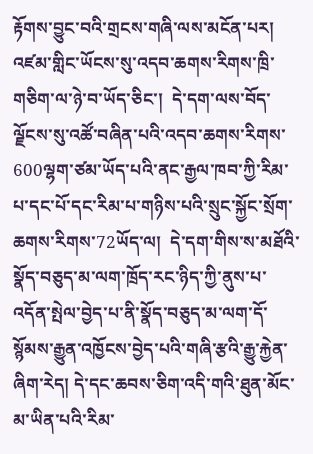རྟོགས་བྱུང་བའི་གྲངས་གཞི་ལས་མངོན་པར།  འཛམ་གླིང་ཡོངས་སུ་འདབ་ཆགས་རིགས་ཁྲི་གཅིག་ལ་ཉེ་བ་ཡོད་ཅིང་།  དེ་དག་ལས་བོད་ལྗོངས་སུ་འཚོ་བཞིན་པའི་འདབ་ཆགས་རིགས་600ལྷག་ཙམ་ཡོད་པའི་ནང་རྒྱལ་ཁབ་ཀྱི་རིམ་པ་དང་པོ་དང་རིམ་པ་གཉིས་པའི་སྲུང་སྐྱོང་སྲོག་ཆགས་རིགས་72ཡོད་ལ།  དེ་དག་གིས་ས་མཐོའི་སྣོད་བཅུད་མ་ལག་ཁྲོད་རང་ཉིད་ཀྱི་ནུས་པ་འདོན་སྤེལ་བྱེད་པ་ནི་སྣོད་བཅུད་མ་ལག་དོ་སྙོམས་རྒྱུན་འཁྱོངས་བྱེད་པའི་གཞི་རྩའི་རྒྱུ་རྐྱེན་ཞིག་རེད། དེ་དང་ཆབས་ཅིག་འདི་གའི་ཐུན་མོང་མ་ཡིན་པའི་རིམ་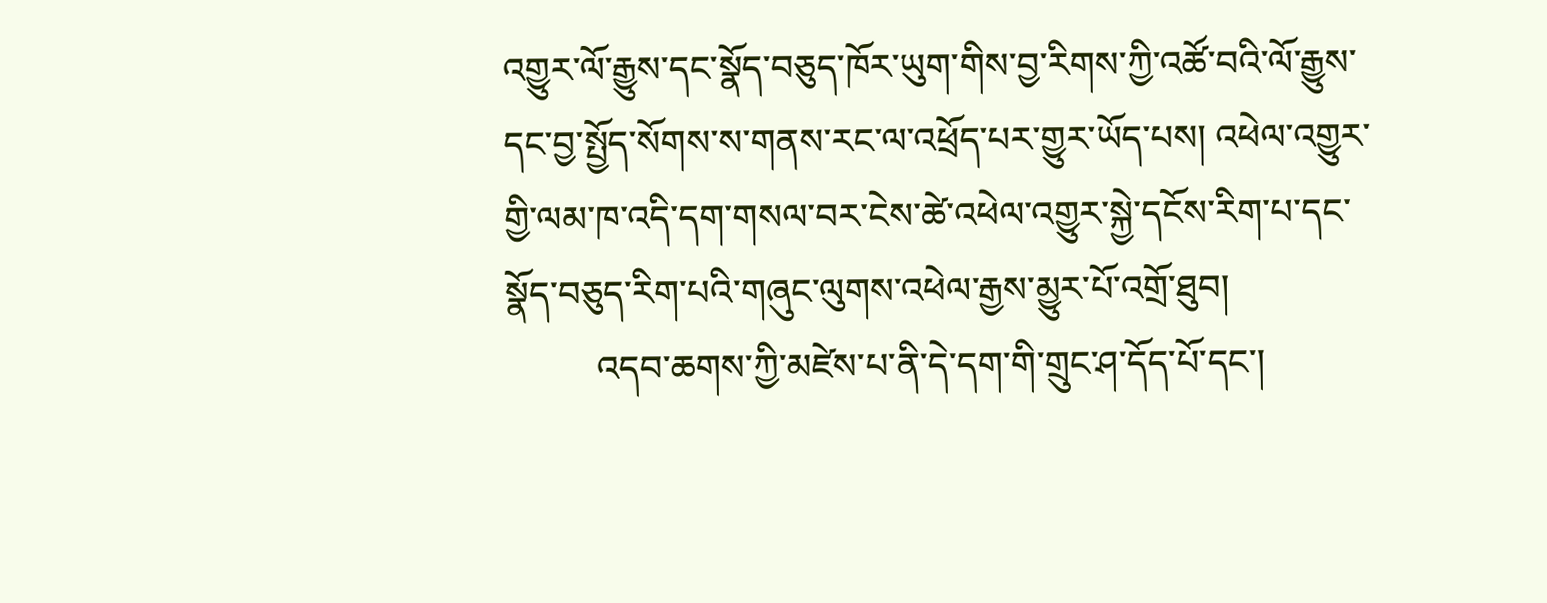འགྱུར་ལོ་རྒྱུས་དང་སྣོད་བཅུད་ཁོར་ཡུག་གིས་བྱ་རིགས་ཀྱི་འཚོ་བའི་ལོ་རྒྱུས་དང་བྱ་སྤྱོད་སོགས་ས་གནས་རང་ལ་འཕྲོད་པར་གྱུར་ཡོད་པས། འཕེལ་འགྱུར་གྱི་ལམ་ཁ་འདི་དག་གསལ་བར་ངེས་ཚེ་འཕེལ་འགྱུར་སྐྱེ་དངོས་རིག་པ་དང་སྣོད་བཅུད་རིག་པའི་གཞུང་ལུགས་འཕེལ་རྒྱས་མྱུར་པོ་འགྲོ་ཐུབ།
          འདབ་ཆགས་ཀྱི་མཛེས་པ་ནི་དེ་དག་གི་གྲུང་ཤ་དོད་པོ་དང་།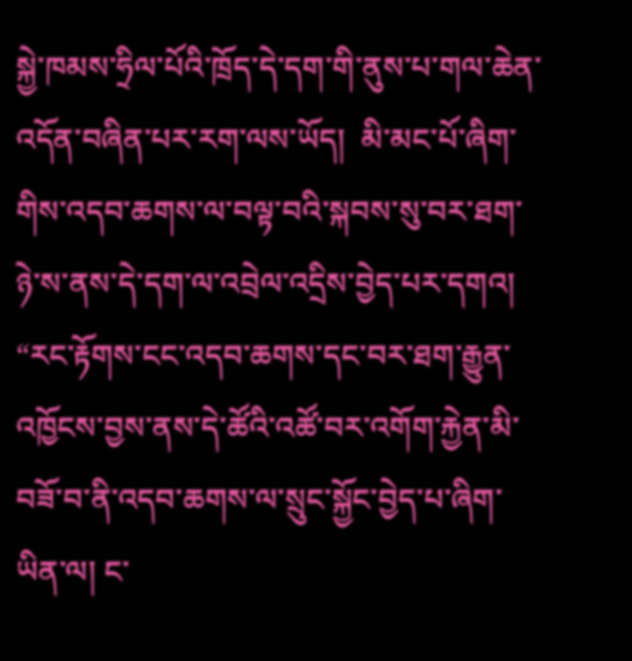སྐྱེ་ཁམས་ཧྲིལ་པོའི་ཁྲོད་དེ་དག་གི་ནུས་པ་གལ་ཆེན་འདོན་བཞིན་པར་རག་ལས་ཡོད།  མི་མང་པོ་ཞིག་གིས་འདབ་ཆགས་ལ་བལྟ་བའི་སྐབས་སུ་བར་ཐག་ཉེ་ས་ནས་དེ་དག་ལ་འབྲེལ་འདྲིས་བྱེད་པར་དགའ།  “རང་རྟོགས་ངང་འདབ་ཆགས་དང་བར་ཐག་རྒྱུན་འཁྱོངས་བྱས་ནས་དེ་ཚོའི་འཚོ་བར་འགོག་རྐྱེན་མི་བཟོ་བ་ནི་འདབ་ཆགས་ལ་སྲུང་སྐྱོང་བྱེད་པ་ཞིག་ཡིན་ལ། ང་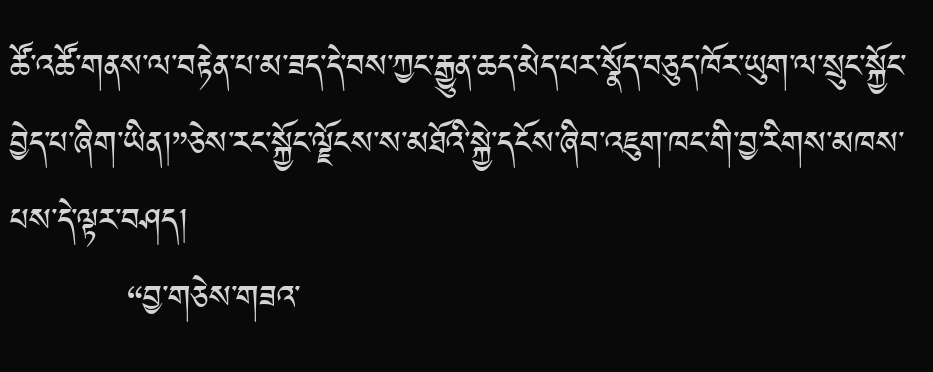ཚོ་འཚོ་གནས་ལ་བརྟེན་པ་མ་ཟད་དེ་བས་ཀྱང་རྒྱུན་ཆད་མེད་པར་སྣོད་བཅུད་ཁོར་ཡུག་ལ་སྲུང་སྐྱོང་བྱེད་པ་ཞིག་ཡིན།”ཅེས་རང་སྐྱོང་ལྗོངས་ས་མཐོའི་སྐྱེ་དངོས་ཞིབ་འཇུག་ཁང་གི་བྱ་རིགས་མཁས་པས་དེ་ལྟར་བཤད།
          “བྱ་གཅེས་གཟའ་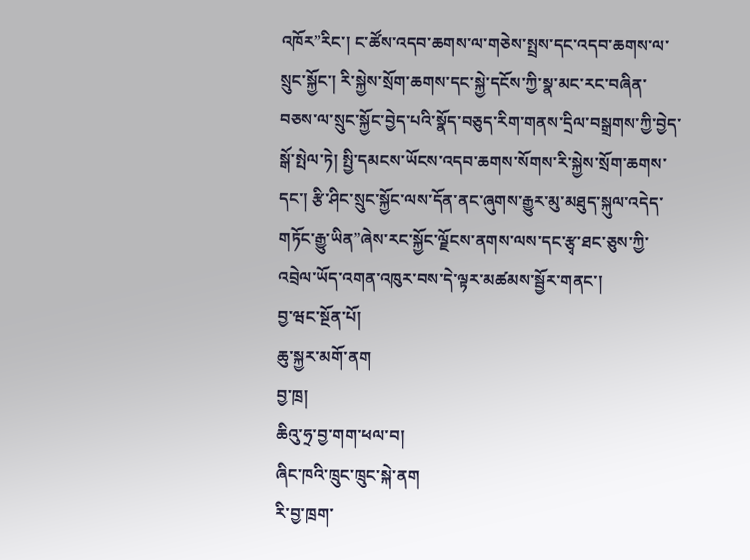འཁོར”རིང་། ང་ཚོས་འདབ་ཆགས་ལ་གཅེས་སྤྲས་དང་འདབ་ཆགས་ལ་སྲུང་སྐྱོང་། རི་སྐྱེས་སྲོག་ཆགས་དང་སྐྱེ་དངོས་ཀྱི་སྣ་མང་རང་བཞིན་བཅས་ལ་སྲུང་སྐྱོང་བྱེད་པའི་སྣོད་བཅུད་རིག་གནས་དྲིལ་བསྒྲགས་ཀྱི་བྱེད་སྒོ་སྤེལ་ཏེ། སྤྱི་དམངས་ཡོངས་འདབ་ཆགས་སོགས་རི་སྐྱེས་སྲོག་ཆགས་དང་། རྩི་ཤིང་སྲུང་སྐྱོང་ལས་དོན་ནང་ཞུགས་རྒྱུར་མུ་མཐུད་སྐུལ་འདེད་གཏོང་རྒྱུ་ཡིན”ཞེས་རང་སྐྱོང་ལྗོངས་ནགས་ལས་དང་རྩྭ་ཐང་ཅུས་ཀྱི་འབྲེལ་ཡོད་འགན་འཁུར་བས་དེ་ལྟར་མཚམས་སྦྱོར་གནང་།
བྱ་ཝང་སྔོན་པོ།
ཆུ་སྐྱར་མགོ་ནག
བྱ་ཁྲ།
ཆིའུ་ཧྲ་བྱ་གག་ཕལ་བ།
ཞིང་ཁའི་ཁྲུང་ཁྲུང་སྐེ་ནག
རི་བྱ་ཁྲག་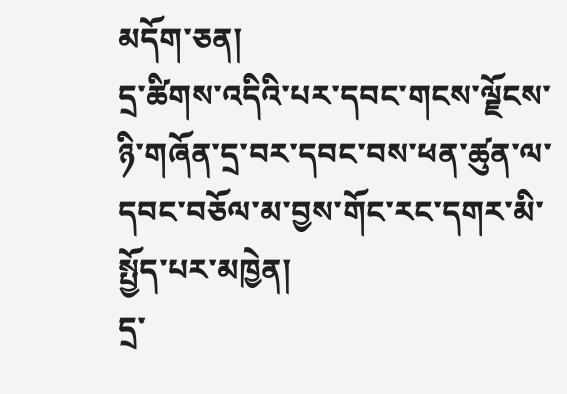མདོག་ཅན།
དྲ་ཚིགས་འདིའི་པར་དབང་གངས་ལྗོངས་ཉི་གཞོན་དྲ་བར་དབང་བས་ཕན་ཚུན་ལ་དབང་བཅོལ་མ་བྱས་གོང་རང་དགར་མི་སྤྱོད་པར་མཁྱེན།
དྲ་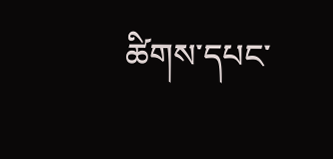ཚིགས་དཔང་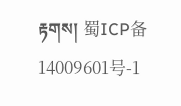རྟགས། 蜀ICP备14009601号-1